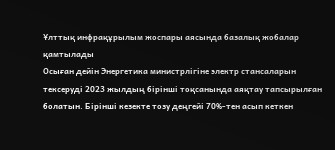Ұлттық инфрақұрылым жоспары аясында базалық жобалар қамтылады
Осыған дейін Энергетика министрлігіне электр стансаларын тексеруді 2023 жылдың бірінші тоқсанында аяқтау тапсырылған болатын. Бірінші кезекте тозу деңгейі 70%-тен асып кеткен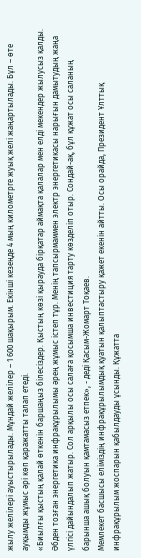жылу желілері ауыстырылады. Мұндай желілер – 1 600 шақырым. Екінші кезеңде 4 мың километрге жуық желі жаңартылады. Бұл – өте ауқымды жұмыс әрі көп қаражатты талап етеді.
«Биылғы қыстың қалай өткенін баршаңыз білесіздер. Қыстың көзі қырауда бірқатар аймақта қалалар мен елді мекендер жылусыз қалды. Әбден тозған энергетика инфрақұрылымы әрең жұмыс істеп тұр. Менің тапсырмаммен электр энергетикасы нарығын дамытудың жаңа үлгісі дайындалып жатыр. Сол арқылы осы салаға қосымша инвестиция тарту көзделіп отыр. Сондай-ақ, бұл құжат осы саланың барынша ашық болуын қамтамасыз етпек», - деді Қасым-Жомарт Тоқаев.
Мемлекет басшысы еліміздің инфрақұрылымдық қуатын қалыптастыру қажет екенін айтты. Осы орайда, Президент Ұлттық инфрақұрылым жоспарын қабылдауды ұсынды. Құжатта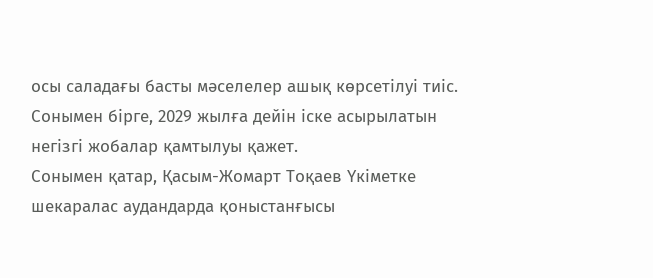осы саладағы басты мәселелер ашық көрсетілуі тиіс. Сонымен бірге, 2029 жылға дейін іске асырылатын негізгі жобалар қамтылуы қажет.
Сонымен қатар, Қасым-Жомарт Тоқаев Үкіметке шекаралас аудандарда қоныстанғысы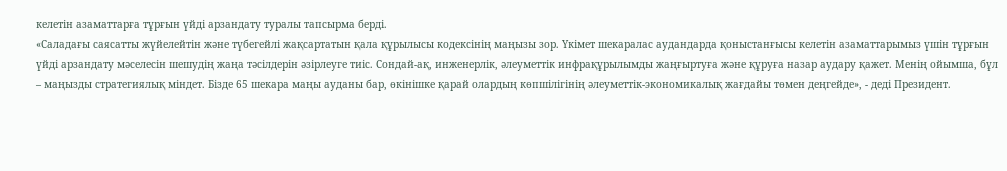келетін азаматтарға тұрғын үйді арзандату туралы тапсырма берді.
«Саладағы саясатты жүйелейтін және түбегейлі жақсартатын қала құрылысы кодексінің маңызы зор. Үкімет шекаралас аудандарда қоныстанғысы келетін азаматтарымыз үшін тұрғын үйді арзандату мәселесін шешудің жаңа тәсілдерін әзірлеуге тиіс. Сондай-ақ, инженерлік, әлеуметтік инфрақұрылымды жаңғыртуға және құруға назар аудару қажет. Менің ойымша, бұл – маңызды стратегиялық міндет. Бізде 65 шекара маңы ауданы бар, өкінішке қарай олардың көпшілігінің әлеуметтік-экономикалық жағдайы төмен деңгейде», - деді Президент.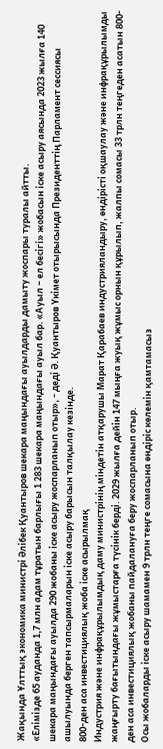Жақында Ұлттық экономика министрі Әлібек Қуантыров шекара маңындағы ауылдарды дамыту жоспары туралы айтты.
«Елімізде 65 ауданда 1,7 млн адам тұратын барлығы 1 283 шекара маңындағы ауыл бар. «Ауыл – ел бесігі» жобасын іске асыру аясында 2023 жылға 140 шекара маңындағы ауылда 290 жобаны іске асыру жоспарланып отыр», - деді Ә. Қуантыров Үкімет отырысында Президенттің Парламент сессиясы ашылуында берген тапсырмаларын іске асыру барысын талқылау кезінде.
800-ден аса инвестициялық жоба іске асырылмақ
Индустрия және инфрақұрылымдық даму министрінің міндетін атқарушы Марат Қарабаев индустрияландыру, өндірісті оқшаулау және инфрақұрылымды жаңғырту бағытындағы жұмыстарға түсінік берді. 2029 жылға дейін 147 мыңға жуық жұмыс орнын құрылып, жалпы сомасы 33 трлн теңгеден асатын 800-ден аса инвестициялық жобаны пайдалануға беру жоспарланып отыр.
Осы жобаларды іске асыру шамамен 9 трлн теңге сомасына өндіріс көлемін қамтамасыз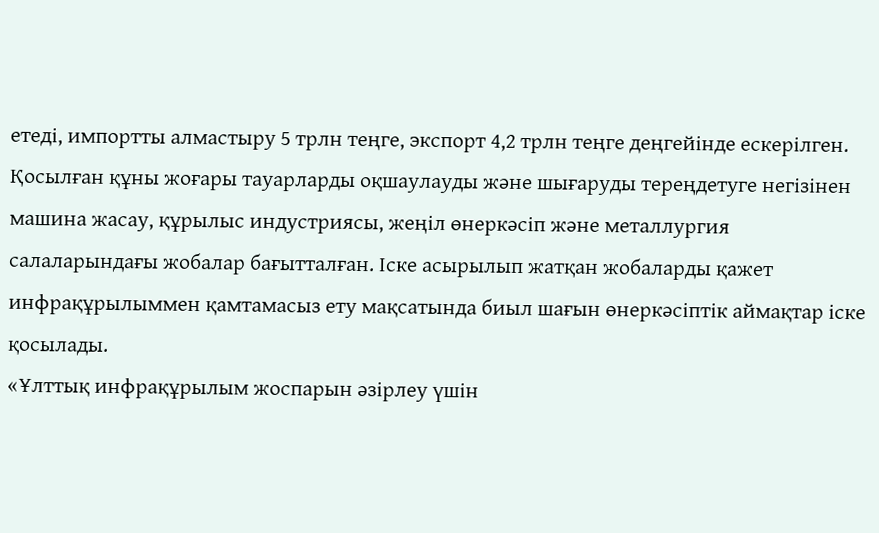етеді, импортты алмастыру 5 трлн теңге, экспорт 4,2 трлн теңге деңгейінде ескерілген. Қосылған құны жоғары тауарларды оқшаулауды және шығаруды тереңдетуге негізінен машина жасау, құрылыс индустриясы, жеңіл өнеркәсіп және металлургия салаларындағы жобалар бағытталған. Іске асырылып жатқан жобаларды қажет инфрақұрылыммен қамтамасыз ету мақсатында биыл шағын өнеркәсіптік аймақтар іске қосылады.
«Ұлттық инфрақұрылым жоспарын әзірлеу үшін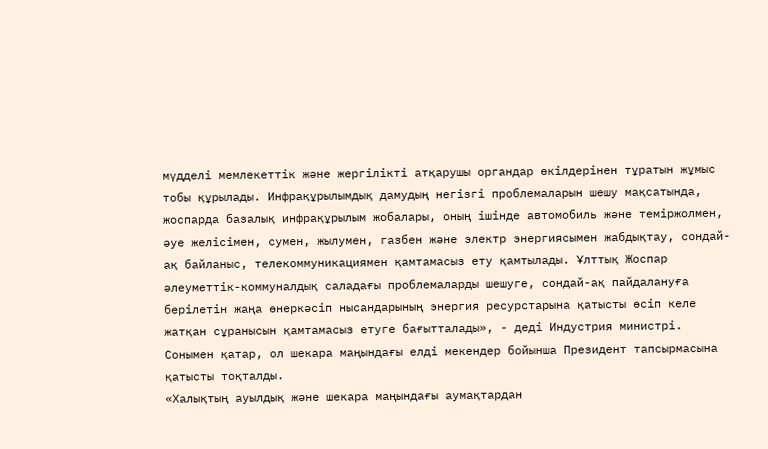мүдделі мемлекеттік және жергілікті атқарушы органдар өкілдерінен тұратын жұмыс тобы құрылады. Инфрақұрылымдық дамудың негізгі проблемаларын шешу мақсатында, жоспарда базалық инфрақұрылым жобалары, оның ішінде автомобиль және теміржолмен, әуе желісімен, сумен, жылумен, газбен және электр энергиясымен жабдықтау, сондай-ақ байланыс, телекоммуникациямен қамтамасыз ету қамтылады. Ұлттық Жоспар әлеуметтік-коммуналдық саладағы проблемаларды шешуге, сондай-ақ пайдалануға берілетін жаңа өнеркәсіп нысандарының энергия ресурстарына қатысты өсіп келе жатқан сұранысын қамтамасыз етуге бағытталады», - деді Индустрия министрі.
Сонымен қатар, ол шекара маңындағы елді мекендер бойынша Президент тапсырмасына қатысты тоқталды.
«Халықтың ауылдық және шекара маңындағы аумақтардан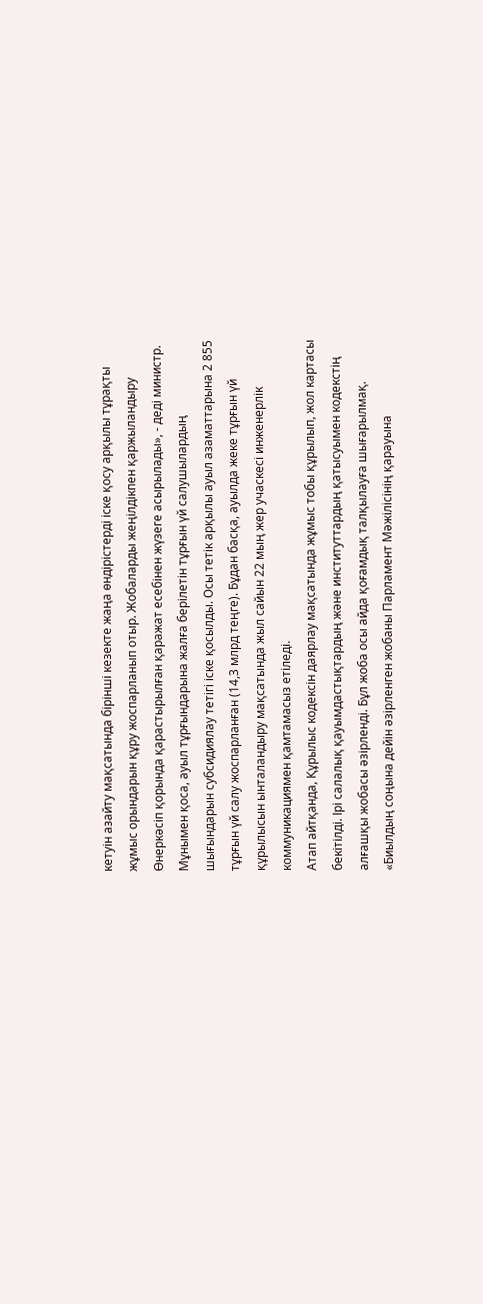кетуін азайту мақсатында бірінші кезекте жаңа өндірістерді іске қосу арқылы тұрақты жұмыс орындарын құру жоспарланып отыр. Жобаларды жеңілдікпен қаржыландыру Өнеркәсіп қорында қарастырылған қаражат есебінен жүзеге асырылады», - деді министр.
Мұнымен қоса, ауыл тұрғындарына жалға берілетін тұрғын үй салушылардың шығындарын субсидиялау тетігі іске қосылды. Осы тетік арқылы ауыл азаматтарына 2 855 тұрғын үй салу жоспарланған (14,3 млрд теңге). Бұдан басқа, ауылда жеке тұрғын үй құрылысын ынталандыру мақсатында жыл сайын 22 мың жер учаскесі инженерлік коммуникациямен қамтамасыз етіледі.
Атап айтқанда, Құрылыс кодексін даярлау мақсатында жұмыс тобы құрылып, жол картасы бекітілді. Ірі салалық қауымдастықтардың және институттардың қатысуымен кодекстің алғашқы жобасы әзірленді. Бұл жоба осы айда қоғамдық талқылауға шығарылмақ.
«Биылдың соңына дейін әзірленген жобаны Парламент Мәжілісінің қарауына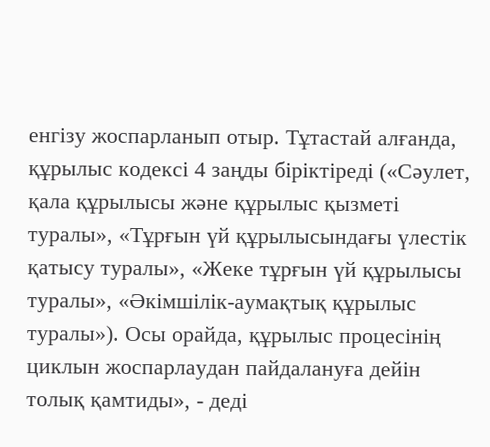енгізу жоспарланып отыр. Тұтастай алғанда, құрылыс кодексі 4 заңды біріктіреді («Сәулет, қала құрылысы және құрылыс қызметі туралы», «Тұрғын үй құрылысындағы үлестік қатысу туралы», «Жеке тұрғын үй құрылысы туралы», «Әкімшілік-аумақтық құрылыс туралы»). Осы орайда, құрылыс процесінің циклын жоспарлаудан пайдалануға дейін толық қамтиды», - деді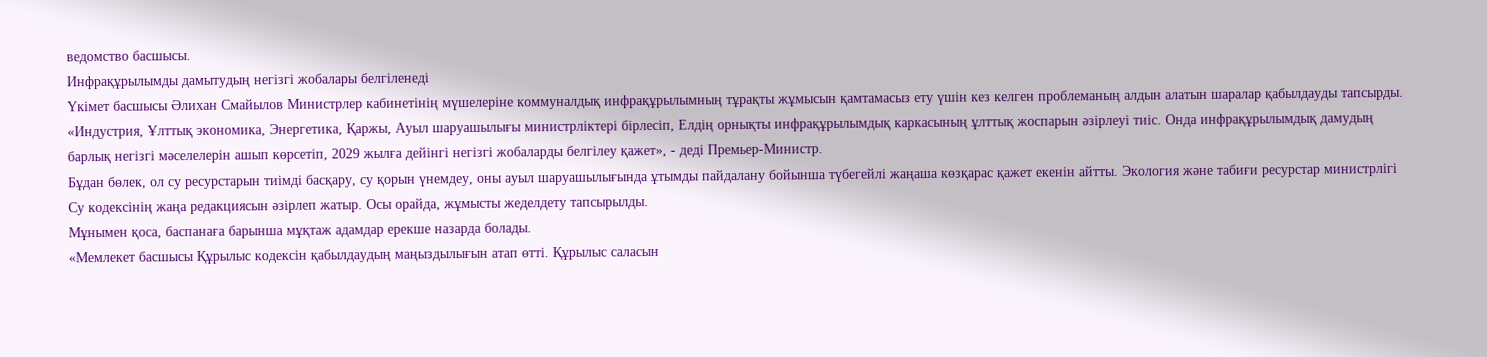ведомство басшысы.
Инфрақұрылымды дамытудың негізгі жобалары белгіленеді
Үкімет басшысы Әлихан Смайылов Министрлер кабинетінің мүшелеріне коммуналдық инфрақұрылымның тұрақты жұмысын қамтамасыз ету үшін кез келген проблеманың алдын алатын шаралар қабылдауды тапсырды.
«Индустрия, Ұлттық экономика, Энергетика, Қаржы, Ауыл шаруашылығы министрліктері бірлесіп, Елдің орнықты инфрақұрылымдық каркасының ұлттық жоспарын әзірлеуі тиіс. Онда инфрақұрылымдық дамудың барлық негізгі мәселелерін ашып көрсетіп, 2029 жылға дейінгі негізгі жобаларды белгілеу қажет», - деді Премьер-Министр.
Бұдан бөлек, ол су ресурстарын тиімді басқару, су қорын үнемдеу, оны ауыл шаруашылығында ұтымды пайдалану бойынша түбегейлі жаңаша көзқарас қажет екенін айтты. Экология және табиғи ресурстар министрлігі Су кодексінің жаңа редакциясын әзірлеп жатыр. Осы орайда, жұмысты жеделдету тапсырылды.
Мұнымен қоса, баспанаға барынша мұқтаж адамдар ерекше назарда болады.
«Мемлекет басшысы Құрылыс кодексін қабылдаудың маңыздылығын атап өтті. Құрылыс саласын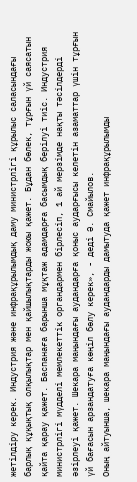жетілдіру керек. Индустрия және инфрақұрылымдық даму министрлігі құрылыс саласындағы барлық құқықтық олқылықтар мен қайшылықтарды жоюы қажет. Бұдан бөлек, тұрғын үй саясатын қайта қарау қажет. Баспанаға барынша мұқтаж адамдарға басымдық берілуі тиіс. Индустрия министрлігі мүдделі мемлекеттік органдармен бірлесіп, 1 ай мерзімде нақты тәсілдерді әзірлеуі қажет. Шекара маңындағы аудандарға қоныс аударғысы келетін азаматтар үшін тұрғын үй бағасын арзандатуға көңіл бөлу керек», - деді Ә. Смайылов.
Оның айтуынша, шекара маңындағы аудандарды дамытуда қажет инфрақұрылымды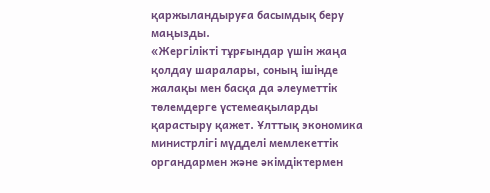қаржыландыруға басымдық беру маңызды.
«Жергілікті тұрғындар үшін жаңа қолдау шаралары, соның ішінде жалақы мен басқа да әлеуметтік төлемдерге үстемеақыларды қарастыру қажет. Ұлттық экономика министрлігі мүдделі мемлекеттік органдармен және әкімдіктермен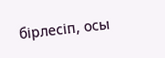бірлесіп, осы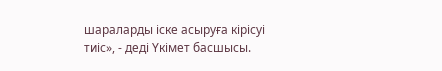шараларды іске асыруға кірісуі тиіс», - деді Үкімет басшысы.